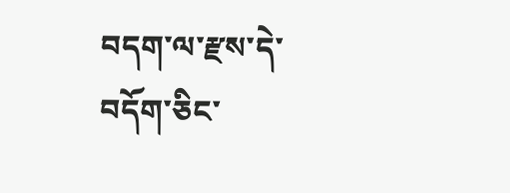བདག་ལ་རྫས་དེ་བདོག་ཅིང་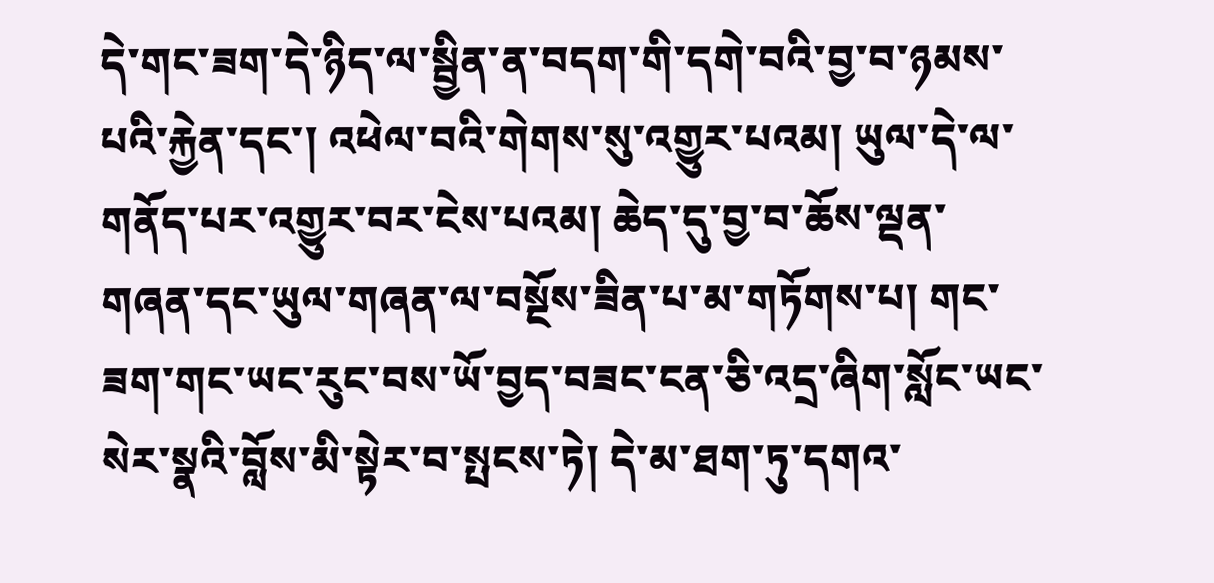དེ་གང་ཟག་དེ་ཉིད་ལ་སྦྱིན་ན་བདག་གི་དགེ་བའི་བྱ་བ་ཉམས་པའི་རྐྱེན་དང་། འཕེལ་བའི་གེགས་སུ་འགྱུར་པའམ། ཡུལ་དེ་ལ་གནོད་པར་འགྱུར་བར་ངེས་པའམ། ཆེད་དུ་བྱ་བ་ཆོས་ལྡན་གཞན་དང་ཡུལ་གཞན་ལ་བསྔོས་ཟིན་པ་མ་གཏོགས་པ། གང་ཟག་གང་ཡང་རུང་བས་ཡོ་བྱད་བཟང་ངན་ཅི་འདྲ་ཞིག་སློང་ཡང་སེར་སྣའི་བློས་མི་སྟེར་བ་སྤངས་ཏེ། དེ་མ་ཐག་ཏུ་དགའ་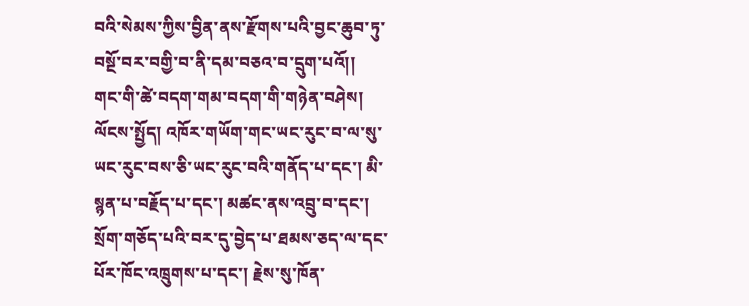བའི་སེམས་ཀྱིས་བྱིན་ནས་རྫོགས་པའི་བྱང་ཆུབ་ཏུ་བསྔོ་བར་བགྱི་བ་ནི་དམ་བཅའ་བ་དྲུག་པའོ།།
གང་གི་ཚེ་བདག་གམ་བདག་གི་གཉེན་བཤེས། ལོངས་སྤྱོད། འཁོར་གཡོག་གང་ཡང་རུང་བ་ལ་སུ་ཡང་རུང་བས་ཅི་ཡང་རུང་བའི་གནོད་པ་དང་། མི་སྙན་པ་བརྗོད་པ་དང་། མཚང་ནས་འབྲུ་བ་དང་། སྲོག་གཅོད་པའི་བར་དུ་བྱེད་པ་ཐམས་ཅད་ལ་དང་པོར་ཁོང་འཁྲུགས་པ་དང་། རྗེས་སུ་ཁོན་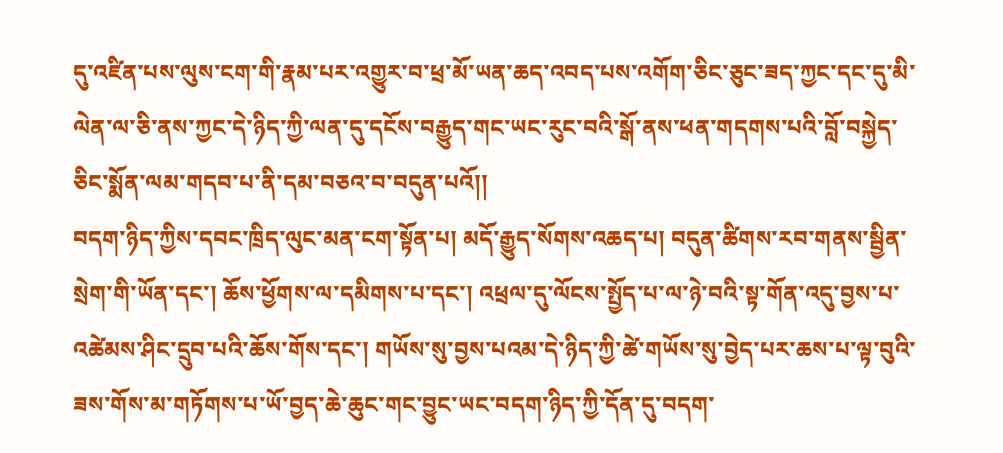དུ་འཛིན་པས་ལུས་ངག་གི་རྣམ་པར་འགྱུར་བ་ཕྲ་མོ་ཡན་ཆད་འབད་པས་འགོག་ཅིང་ཅུང་ཟད་ཀྱང་དང་དུ་མི་ལེན་ལ་ཅི་ནས་ཀྱང་དེ་ཉིད་ཀྱི་ལན་དུ་དངོས་བརྒྱུད་གང་ཡང་རུང་བའི་སྒོ་ནས་ཕན་གདགས་པའི་བློ་བསྐྱེད་ཅིང་སྨོན་ལམ་གདབ་པ་ནི་དམ་བཅའ་བ་བདུན་པའོ།།
བདག་ཉིད་ཀྱིས་དབང་ཁྲིད་ལུང་མན་ངག་སྟོན་པ། མདོ་རྒྱུད་སོགས་འཆད་པ། བདུན་ཚིགས་རབ་གནས་སྦྱིན་སྲེག་གི་ཡོན་དང་། ཆོས་ཕྱོགས་ལ་དམིགས་པ་དང་། འཕྲལ་དུ་ལོངས་སྤྱོད་པ་ལ་ཉེ་བའི་སྟ་གོན་འདུ་བྱས་པ་འཚེམས་ཤིང་དྲུབ་པའི་ཆོས་གོས་དང་། གཡོས་སུ་བྱས་པའམ་དེ་ཉིད་ཀྱི་ཚེ་གཡོས་སུ་བྱེད་པར་ཆས་པ་ལྟ་བུའི་ཟས་གོས་མ་གཏོགས་པ་ཡོ་བྱད་ཆེ་ཆུང་གང་བྱུང་ཡང་བདག་ཉིད་ཀྱི་དོན་དུ་བདག་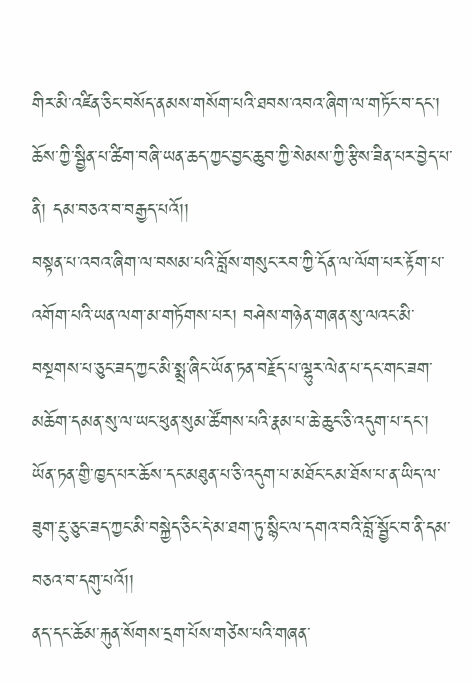གིར་མི་འཛིན་ཅིང་བསོད་ནམས་གསོག་པའི་ཐབས་འབའ་ཞིག་ལ་གཏོང་བ་དང་། ཆོས་ཀྱི་སྦྱིན་པ་ཚིག་བཞི་ཡན་ཆད་ཀྱང་བྱང་ཆུབ་ཀྱི་སེམས་ཀྱི་རྩིས་ཟིན་པར་བྱེད་པ་ནི། དམ་བཅའ་བ་བརྒྱད་པའོ།།
བསྟན་པ་འབའ་ཞིག་ལ་བསམ་པའི་བློས་གསུང་རབ་ཀྱི་དོན་ལ་ལོག་པར་རྟོག་པ་འགོག་པའི་ཡན་ལག་མ་གཏོགས་པར། བཤེས་གཉེན་གཞན་སུ་ལའང་མི་བསྔགས་པ་ཅུང་ཟད་ཀྱང་མི་སྨྲ་ཞིང་ཡོན་ཏན་བརྗོད་པ་ལྷུར་ལེན་པ་དང་གང་ཟག་མཆོག་དམན་སུ་ལ་ཡང་ཕུན་སུམ་ཚོགས་པའི་རྣམ་པ་ཆེ་ཆུང་ཅི་འདུག་པ་དང་། ཡོན་ཏན་གྱི་ཁྱད་པར་ཆོས་དང་མཐུན་པ་ཅི་འདུག་པ་མཐོང་ངམ་ཐོས་པ་ན་ཡིད་ལ་ཟུག་རྔུ་ཅུང་ཟད་ཀྱང་མི་བསྐྱེད་ཅིང་དེ་མ་ཐག་ཏུ་སྙིང་ལ་དགའ་བའི་བློ་སྦྱོང་བ་ནི་དམ་བཅའ་བ་དགུ་པའོ།།
ནད་དང་ཆོམ་རྐུན་སོགས་དྲག་པོས་གཙེས་པའི་གཞན་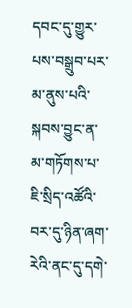དབང་དུ་གྱུར་པས་བསྒྲུབ་པར་མ་ནུས་པའི་སྐབས་བྱུང་ན་མ་གཏོགས་པ་ཇི་སྲིད་འཚོའི་བར་དུ་ཉིན་ཞག་རེའི་ནང་དུ་དགེ་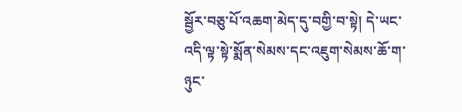སྦྱོར་བཅུ་པོ་འཆག་མེད་དུ་བགྱི་བ་སྟེ། དེ་ཡང་འདི་ལྟ་སྟེ་སྨོན་སེམས་དང་འཇུག་སེམས་ཆོ་ག་ཉུང་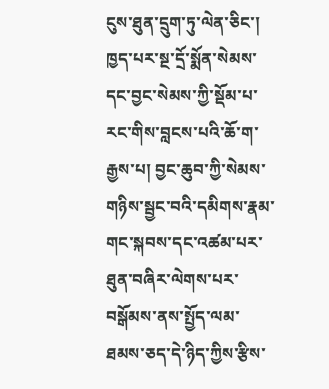ངུས་ཐུན་དྲུག་ཏུ་ལེན་ཅིང་། ཁྱད་པར་སྔ་དྲོ་སྨོན་སེམས་དང་བྱང་སེམས་ཀྱི་སྡོམ་པ་རང་གིས་བླངས་པའི་ཆོ་ག་རྒྱས་པ། བྱང་ཆུབ་ཀྱི་སེམས་གཉིས་སྦྱང་བའི་དམིགས་རྣམ་གང་སྐབས་དང་འཚམ་པར་ཐུན་བཞིར་ལེགས་པར་བསྒོམས་ནས་སྤྱོད་ལམ་ཐམས་ཅད་དེ་ཉིད་ཀྱིས་རྩིས་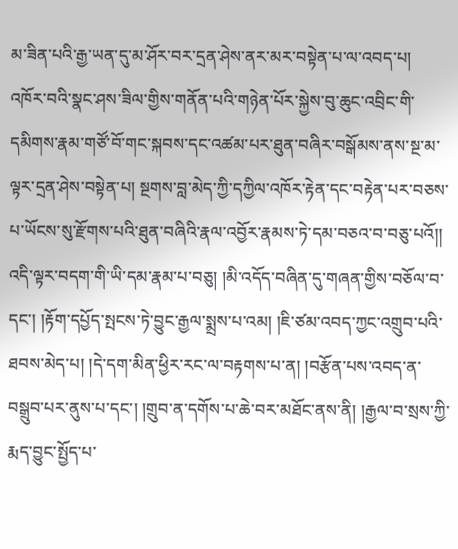མ་ཟིན་པའི་རྒྱ་ཡན་དུ་མ་ཤོར་བར་དྲན་ཤེས་ནར་མར་བསྟེན་པ་ལ་འབད་པ། འཁོར་བའི་སྣང་ཤས་ཟིལ་གྱིས་གནོན་པའི་གཉེན་པོར་སྐྱེས་བུ་ཆུང་འབྲིང་གི་དམིགས་རྣམ་གཙོ་བོ་གང་སྐབས་དང་འཚམ་པར་ཐུན་བཞིར་བསྒོམས་ནས་སྔ་མ་ལྟར་དྲན་ཤེས་བསྟེན་པ། སྔགས་བླ་མེད་ཀྱི་དཀྱིལ་འཁོར་རྟེན་དང་བརྟེན་པར་བཅས་པ་ཡོངས་སུ་རྫོགས་པའི་ཐུན་བཞིའི་རྣལ་འབྱོར་རྣམས་ཏེ་དམ་བཅའ་བ་བཅུ་པའོ།།
འདི་ལྟར་བདག་གི་ཡི་དམ་རྣམ་པ་བཅུ། །མི་འདོད་བཞིན་དུ་གཞན་གྱིས་བཅོལ་བ་དང་། །རྟོག་དཔྱོད་སྤངས་ཏེ་བྱུང་རྒྱལ་སྨྲས་པ་འམ། །ཇི་ཙམ་འབད་ཀྱང་འགྲུབ་པའི་ཐབས་མེད་པ། །དེ་དག་མིན་ཕྱིར་རང་ལ་བརྟགས་པ་ན། །བརྩོན་པས་འབད་ན་བསྒྲུབ་པར་ནུས་པ་དང་། །གྲུབ་ན་དགོས་པ་ཆེ་བར་མཐོང་ནས་ནི། །རྒྱལ་བ་སྲས་ཀྱི་རྨད་བྱུང་སྤྱོད་པ་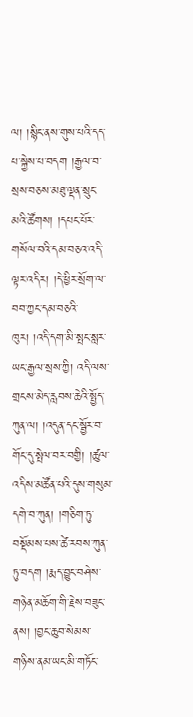ལ། །སྙིང་ནས་གུས་པའི་དད་པ་སྐྱེས་པ་བདག །རྒྱལ་བ་སྲས་བཅས་མཐུ་ལྡན་སྲུང་མའི་ཚོགས། །དཔང་པོར་གསོལ་བའི་དམ་བཅའ་འདི་ལྟར་འདིར། །དེ་ཕྱིར་སྲོག་ལ་བབ་ཀྱང་དམ་བཅའི་ཁུར། །འདི་དག་མི་སྤང་སླར་ཡང་རྒྱལ་སྲས་ཀྱི། འདི་ལས་གྲངས་མེད་རླབས་ཆེའི་སྤྱོད་ཀུན་ལ། །འདུན་དང་སྦྱོར་བ་གོང་དུ་སྤེལ་བར་བགྱི། །ཚུལ་འདིས་མཚོན་པའི་དུས་གསུམ་དགེ་བ་ཀུན། །གཅིག་ཏུ་བསྡོམས་པས་ཚེ་རབས་ཀུན་ཏུ་བདག །རྨད་བྱུང་བཤེས་གཉེན་མཆོག་གི་རྗེས་བཟུང་ནས། །བྱང་ཆུབ་སེམས་གཉིས་ནམ་ཡང་མི་གཏོང་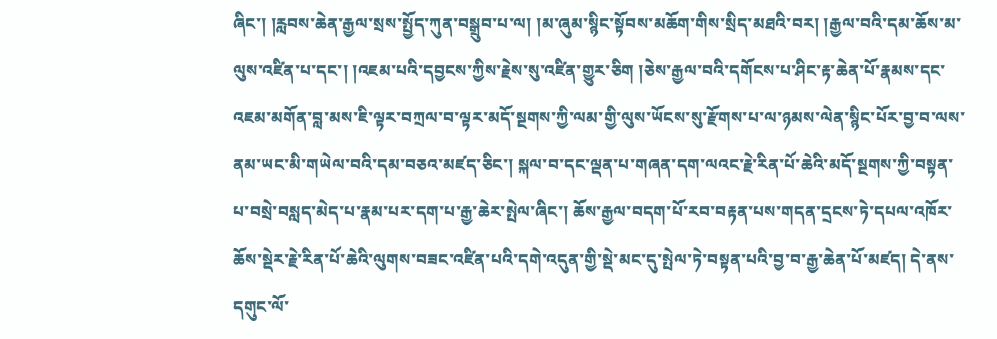ཞིང་། །རླབས་ཆེན་རྒྱལ་སྲས་སྤྱོད་ཀུན་བསྒྲུབ་པ་ལ། །མ་ཞུམ་སྙིང་སྟོབས་མཆོག་གིས་སྲིད་མཐའི་བར། །རྒྱལ་བའི་དམ་ཆོས་མ་ལུས་འཛིན་པ་དང་། །འཇམ་པའི་དབྱངས་ཀྱིས་རྗེས་སུ་འཛིན་གྱུར་ཅིག །ཅེས་རྒྱལ་བའི་དགོངས་པ་ཤིང་རྟ་ཆེན་པོ་རྣམས་དང་འཇམ་མགོན་བླ་མས་ཇི་ལྟར་བཀྲལ་བ་ལྟར་མདོ་སྔགས་ཀྱི་ལམ་གྱི་ལུས་ཡོངས་སུ་རྫོགས་པ་ལ་ཉམས་ལེན་སྙིང་པོར་བྱ་བ་ལས་ནམ་ཡང་མི་གཡེལ་བའི་དམ་བཅའ་མཛད་ཅིང་། སྐལ་བ་དང་ལྡན་པ་གཞན་དག་ལའང་རྗེ་རིན་པོ་ཆེའི་མདོ་སྔགས་ཀྱི་བསྟན་པ་བསྲེ་བསླད་མེད་པ་རྣམ་པར་དག་པ་རྒྱ་ཆེར་སྤེལ་ཞིང་། ཆོས་རྒྱལ་བདག་པོ་རབ་བརྟན་པས་གདན་དྲངས་ཏེ་དཔལ་འཁོར་ཆོས་སྡེར་རྗེ་རིན་པོ་ཆེའི་ལུགས་བཟང་འཛིན་པའི་དགེ་འདུན་གྱི་སྡེ་མང་དུ་སྤེལ་ཏེ་བསྟན་པའི་བྱ་བ་རྒྱ་ཆེན་པོ་མཛད། དེ་ནས་དགུང་ལོ་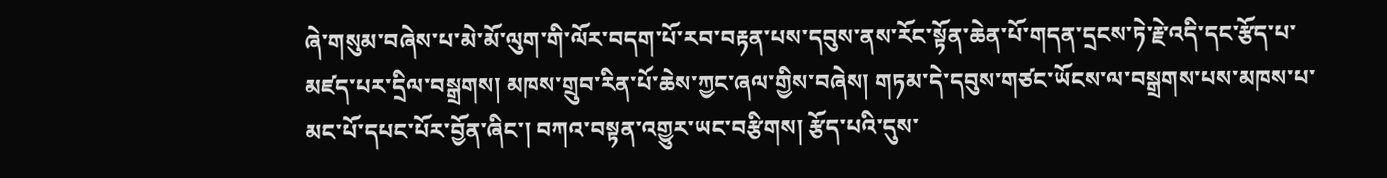ཞེ་གསུམ་བཞེས་པ་མེ་མོ་ལུག་གི་ལོར་བདག་པོ་རབ་བརྟན་པས་དབུས་ནས་རོང་སྟོན་ཆེན་པོ་གདན་དྲངས་ཏེ་རྗེ་འདི་དང་རྩོད་པ་མཛད་པར་དྲིལ་བསྒྲགས། མཁས་གྲུབ་རིན་པོ་ཆེས་ཀྱང་ཞལ་གྱིས་བཞེས། གཏམ་དེ་དབུས་གཙང་ཡོངས་ལ་བསྒྲགས་པས་མཁས་པ་མང་པོ་དཔང་པོར་བྱོན་ཞིང་། བཀའ་བསྟན་འགྱུར་ཡང་བརྩིགས། རྩོད་པའི་དུས་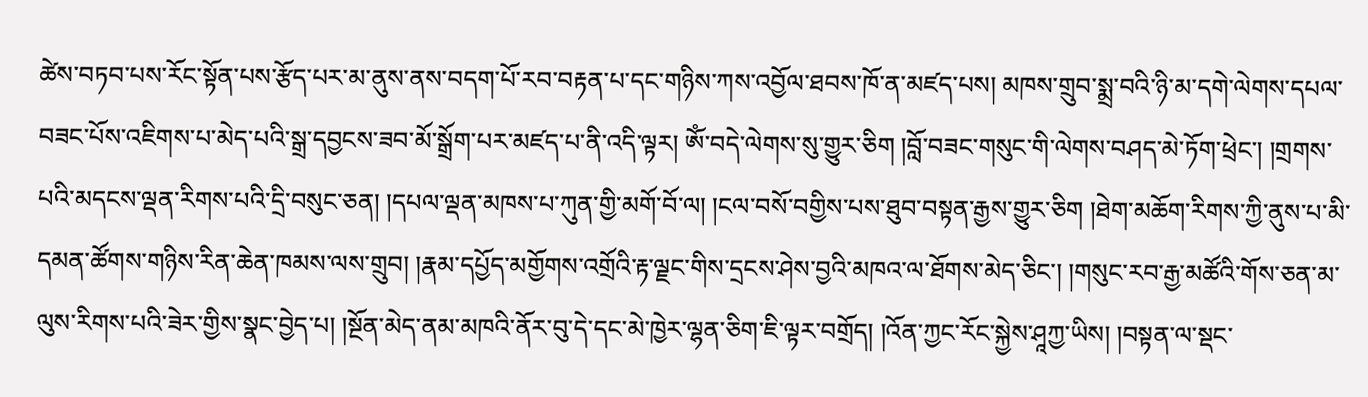ཚེས་བཏབ་པས་རོང་སྟོན་པས་རྩོད་པར་མ་ནུས་ནས་བདག་པོ་རབ་བརྟན་པ་དང་གཉིས་ཀས་འབྱོལ་ཐབས་ཁོ་ན་མཛད་པས། མཁས་གྲུབ་སྨྲ་བའི་ཉི་མ་དགེ་ལེགས་དཔལ་བཟང་པོས་འཇིགས་པ་མེད་པའི་སྒྲ་དབྱངས་ཟབ་མོ་སྒྲོག་པར་མཛད་པ་ནི་འདི་ལྟར། ཨོཾ་བདེ་ལེགས་སུ་གྱུར་ཅིག །བློ་བཟང་གསུང་གི་ལེགས་བཤད་མེ་ཏོག་ཕྲེང་། །གྲགས་པའི་མདངས་ལྡན་རིགས་པའི་དྲི་བསུང་ཅན། །དཔལ་ལྡན་མཁས་པ་ཀུན་གྱི་མགོ་བོ་ལ། །ངལ་བསོ་བགྱིས་པས་ཐུབ་བསྟན་རྒྱས་གྱུར་ཅིག །ཐེག་མཆོག་རིགས་ཀྱི་ནུས་པ་མི་དམན་ཚོགས་གཉིས་རིན་ཆེན་ཁམས་ལས་གྲུབ། །རྣམ་དཔྱོད་མགྱོགས་འགྲོའི་རྟ་ལྗང་གིས་དྲངས་ཤེས་བྱའི་མཁའ་ལ་ཐོགས་མེད་ཅིང་། །གསུང་རབ་རྒྱ་མཚོའི་གོས་ཅན་མ་ལུས་རིགས་པའི་ཟེར་གྱིས་སྣང་བྱེད་པ། །སྔོན་མེད་ནམ་མཁའི་ནོར་བུ་དེ་དང་མེ་ཁྱེར་ལྷན་ཅིག་ཇི་ལྟར་བགྲོད། །འོན་ཀྱང་རོང་སྐྱེས་ཤཱཀྱ་ཡིས། །བསྟན་ལ་སྡང་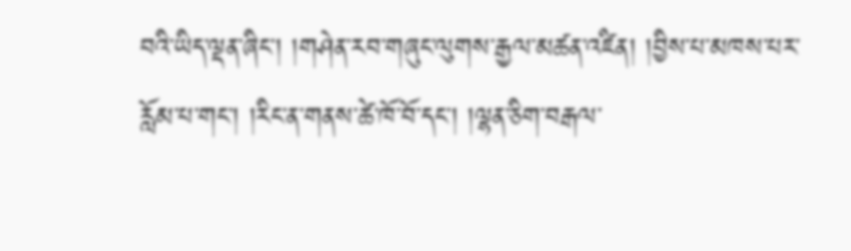བའི་ཡིད་ལྡན་ཞིང་། །གཤེན་རབ་གཞུང་ལུགས་རྒྱལ་མཚན་འཛིན། །བྱིས་པ་མཁས་པར་རློམ་པ་གང་། །རིང་ན་གནས་ཚེ་ཁོ་བོ་དང་། །ལྷན་ཅིག་བརྒལ་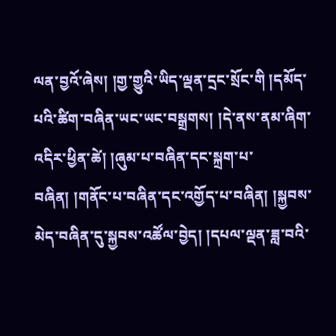ལན་བྱའོ་ཞེས། །གྱ་གྱུའི་ཡིད་ལྡན་དྲང་སྲོང་གི །དམོད་པའི་ཚིག་བཞིན་ཡང་ཡང་བསྒྲགས། །དེ་ནས་ནམ་ཞིག་འདིར་ཕྱིན་ཚེ། །ཞུམ་པ་བཞིན་དང་སྐྲག་པ་བཞིན། །གནོང་པ་བཞིན་དང་འགྱོད་པ་བཞིན། །སྐྱབས་མེད་བཞིན་དུ་སྐྱབས་འཚོལ་བྱེད། །དཔལ་ལྡན་ཟླ་བའི་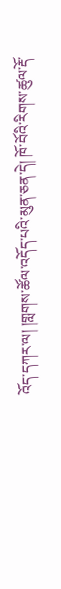འོད་དཀར་ལ། །གླགས་ཚོལ་འདོད་པའི་མུན་ཅན་དེ། ཁོ་བོའི་རིགས་ཚུལ་རྡོ་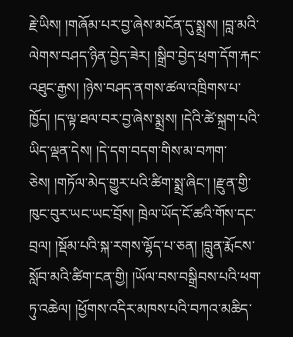རྗེ་ཡིས། །གཞོམ་པར་བྱ་ཞེས་མངོན་དུ་སྨྲས། །བླ་མའི་ལེགས་བཤད་ཉིན་བྱེད་ཟེར། །སྒྲིབ་བྱེད་ཕྲག་དོག་རྐང་འཐུང་རྒྱས། །ཉེས་བཤད་ནགས་ཚལ་འཁྲིགས་པ་ཁྱོད། །ད་ལྟ་ཐལ་བར་བྱ་ཞེས་སྨྲས། །དེའི་ཚེ་སྐྲག་པའི་ཡིད་ལྡན་དེས། །དེ་དག་བདག་གིས་མ་བཀག་ཅེས། །གཏོལ་མེད་གྱུར་པའི་ཚིག་སྨྲ་ཞིང་། །རྫུན་གྱི་ཁུང་བུར་ཡང་ཡང་བྲོས། ཁྲེལ་ཡོད་ངོ་ཚའི་གོས་དང་བྲལ། །སྡོམ་པའི་སྐ་རགས་ལྷོད་པ་ཅན། །བླུན་རྨོངས་སློབ་མའི་ཚིག་ངན་གྱི། །ཡོལ་བས་བསྒྲིབས་པའི་ཕག་ཏུ་འཆེལ། །ཕྱོགས་འདིར་མཁས་པའི་བཀའ་མཆིད་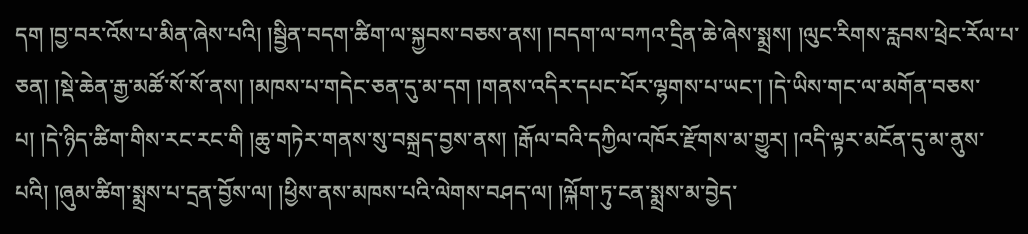དག །བྱ་བར་འོས་པ་མིན་ཞེས་པའི། །སྦྱིན་བདག་ཚིག་ལ་སྐྱབས་བཅས་ནས། །བདག་ལ་བཀའ་དྲིན་ཆེ་ཞེས་སྨྲས། །ལུང་རིགས་རླབས་ཕྲེང་རོལ་པ་ཅན། །སྡེ་ཆེན་རྒྱ་མཚོ་སོ་སོ་ནས། །མཁས་པ་གདེང་ཅན་དུ་མ་དག །གནས་འདིར་དཔང་པོར་ལྷགས་པ་ཡང་། །དེ་ཡིས་གང་ལ་མགོན་བཅས་པ། །དེ་ཉིད་ཚིག་གིས་རང་རང་གི །ཆུ་གཏེར་གནས་སུ་བསྐྲད་བྱས་ནས། །རྒོལ་བའི་དཀྱིལ་འཁོར་རྫོགས་མ་གྱུར། །འདི་ལྟར་མངོན་དུ་མ་ནུས་པའི། །ཞུམ་ཚིག་སྨྲས་པ་དྲན་བྱོས་ལ། །ཕྱིས་ནས་མཁས་པའི་ལེགས་བཤད་ལ། །ལྐོག་ཏུ་ངན་སྨྲས་མ་བྱེད་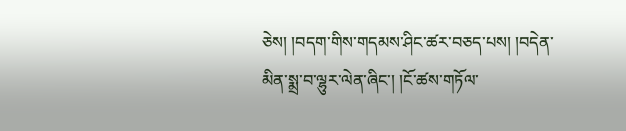ཅེས། །བདག་གིས་གདམས་ཤིང་ཚར་བཅད་པས། །བདེན་མིན་སྨྲ་བ་ལྷུར་ལེན་ཞིང་། །ངོ་ཚས་གཏོལ་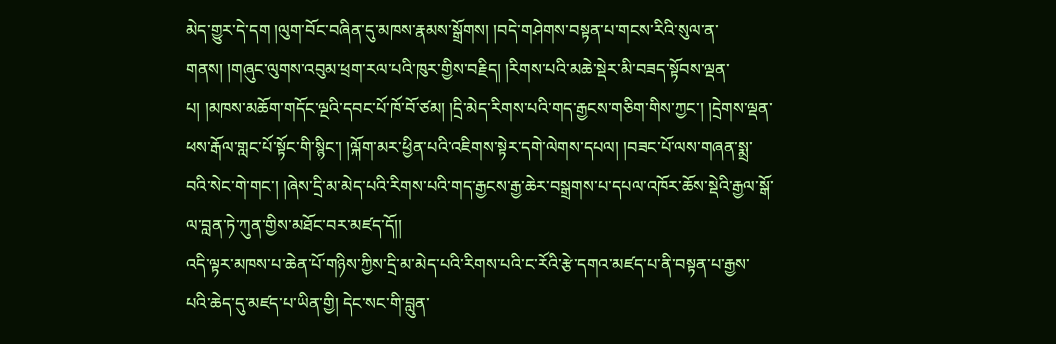མེད་གྱུར་དེ་དག །ལུག་བོང་བཞིན་དུ་མཁས་རྣམས་སྒྲོགས། །བདེ་གཤེགས་བསྟན་པ་གངས་རིའི་སུལ་ན་གནས། །གཞུང་ལུགས་འབུམ་ཕྲག་རལ་པའི་ཁུར་གྱིས་བརྗིད། །རིགས་པའི་མཆེ་སྡེར་མི་བཟད་སྟོབས་ལྡན་པ། །མཁས་མཆོག་གདོང་ལྔའི་དབང་པོ་ཁོ་བོ་ཙམ། །དྲི་མེད་རིགས་པའི་གད་རྒྱངས་གཅིག་གིས་ཀྱང་། །དྲེགས་ལྡན་ཕས་རྒོལ་གླང་པོ་སྟོང་གི་སྙིང་། །ལྐོག་མར་ཕྱིན་པའི་འཇིགས་སྟེར་དགེ་ལེགས་དཔལ། །བཟང་པོ་ལས་གཞན་སྨྲ་བའི་སེང་གེ་གང་། །ཞེས་དྲི་མ་མེད་པའི་རིགས་པའི་གད་རྒྱངས་རྒྱ་ཆེར་བསྒྲགས་པ་དཔལ་འཁོར་ཆོས་སྡེའི་རྒྱལ་སྒོ་ལ་བླན་ཏེ་ཀུན་གྱིས་མཐོང་བར་མཛད་དོ།།
འདི་ལྟར་མཁས་པ་ཆེན་པོ་གཉིས་ཀྱིས་དྲི་མ་མེད་པའི་རིགས་པའི་ང་རོའི་རྩེ་དགའ་མཛད་པ་ནི་བསྟན་པ་རྒྱས་པའི་ཆེད་དུ་མཛད་པ་ཡིན་གྱི། དེང་སང་གི་བླུན་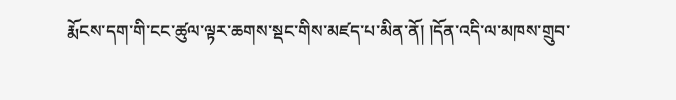རྨོངས་དག་གི་ངང་ཚུལ་ལྟར་ཆགས་སྡང་གིས་མཛད་པ་མིན་ནོ། །དོན་འདི་ལ་མཁས་གྲུབ་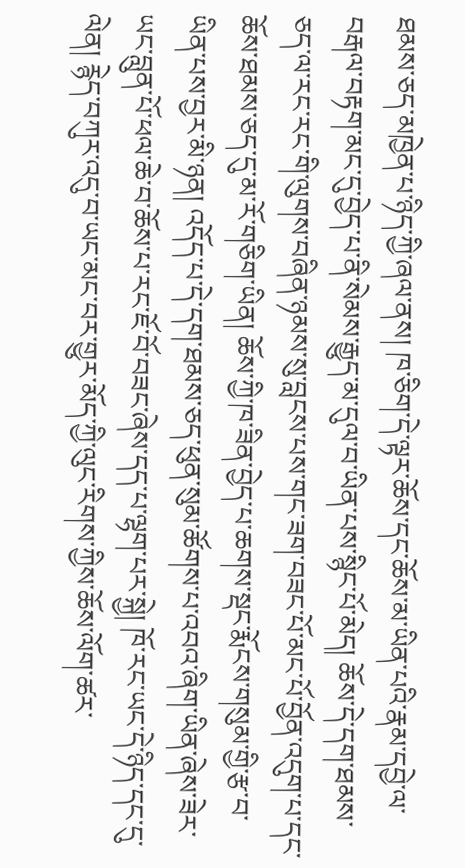ཐམས་ཅད་མཁྱེན་པ་ཉིད་ཀྱི་ཞལ་ནས། ཁ་ཅིག་དེ་ལྟར་ཆོས་དང་ཆོས་མ་ཡིན་པའི་རྣམ་དབྱེ་ལ་བརྒལ་བརྟག་མང་དུ་བྱེད་པ་ནི་སེམས་རྒྱུད་མ་དུལ་བ་ཡིན་པས་སྙིང་པོ་མེད། ཆོས་དེ་དག་ཐམས་ཅད་ལ་རང་རང་གི་ལུགས་བཞིན་ཉམས་སུ་བླངས་པས་གང་ཟག་བཟང་པོ་མང་པོ་བྱོན་འདུག་པ་དང་ཆོས་ཐམས་ཅད་དུ་མ་རོ་གཅིག་ཡིན། ཆོས་ཀྱི་ཁ་ཟིན་བྱེད་པ་ཆགས་སྡང་རྨོངས་གསུམ་གྱི་རྩ་བ་ཡིན་པས་བྱར་མི་ཉན། འདོད་པ་དེ་དག་ཐམས་ཅད་ཕུན་སུམ་ཚོགས་པ་འབའ་ཞིག་ཡིན་ཞེས་ཟེར་ཡང་བླུན་པོ་ཕལ་ཆེ་བ་ཆོས་པ་རང་ཇོ་བོ་བཟང་ཞེས་དད་པ་ལྷག་པར་སྐྱེ། ཁོ་རང་ཡང་དེ་ཉིད་དང་དུ་ལེན། རྙེད་བཀུར་འདུ་བ་ཡང་མང་བར་གྱུར་མོད་ཀྱི་ལུང་རིགས་ཀྱིས་ཆོས་ལོག་ཚར་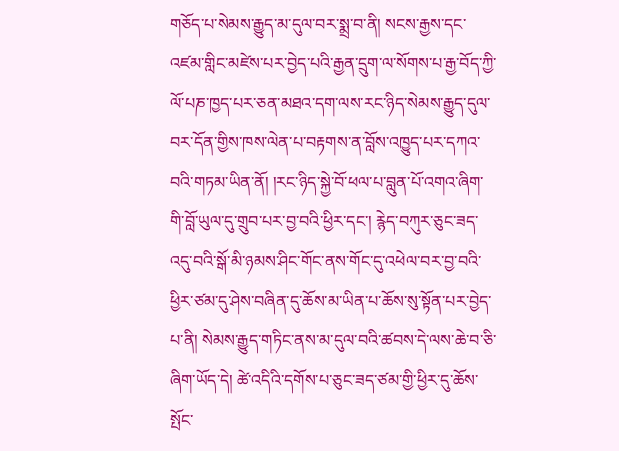གཅོད་པ་སེམས་རྒྱུད་མ་དུལ་བར་སྨྲ་བ་ནི། སངས་རྒྱས་དང་འཛམ་གླིང་མཛེས་པར་བྱེད་པའི་རྒྱན་དྲུག་ལ་སོགས་པ་རྒྱ་བོད་ཀྱི་ལོ་པཎ་ཁྱད་པར་ཅན་མཐའ་དག་ལས་རང་ཉིད་སེམས་རྒྱུད་དུལ་བར་དོན་གྱིས་ཁས་ལེན་པ་བརྟགས་ན་བློས་འཁྱུད་པར་དཀའ་བའི་གཏམ་ཡིན་ནོ། །རང་ཉིད་སྐྱེ་བོ་ཕལ་པ་བླུན་པོ་འགའ་ཞིག་གི་བློ་ཡུལ་དུ་གྲུབ་པར་བྱ་བའི་ཕྱིར་དང་། རྙེད་བཀུར་ཅུང་ཟད་འདུ་བའི་སྒོ་མི་ཉམས་ཤིང་གོང་ནས་གོང་དུ་འཕེལ་བར་བྱ་བའི་ཕྱིར་ཙམ་དུ་ཤེས་བཞིན་དུ་ཆོས་མ་ཡིན་པ་ཆོས་སུ་སྟོན་པར་བྱེད་པ་ནི། སེམས་རྒྱུད་གཏིང་ནས་མ་དུལ་བའི་ཚབས་དེ་ལས་ཆེ་བ་ཅི་ཞིག་ཡོད་དེ། ཚེ་འདིའི་དགོས་པ་ཅུང་ཟད་ཙམ་གྱི་ཕྱིར་དུ་ཆོས་སྤོང་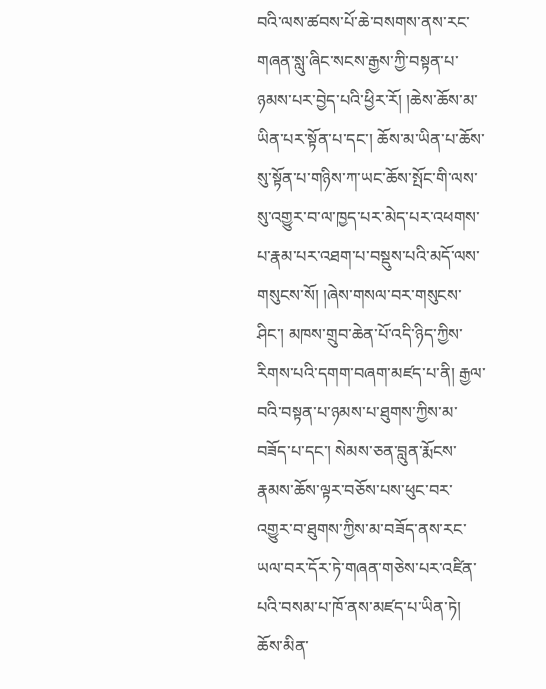བའི་ལས་ཚབས་པོ་ཆེ་བསགས་ནས་རང་གཞན་སླུ་ཞིང་སངས་རྒྱས་ཀྱི་བསྟན་པ་ཉམས་པར་བྱེད་པའི་ཕྱིར་རོ། །ཆེས་ཆོས་མ་ཡིན་པར་སྟོན་པ་དང་། ཆོས་མ་ཡིན་པ་ཆོས་སུ་སྟོན་པ་གཉིས་ཀ་ཡང་ཆོས་སྤོང་གི་ལས་སུ་འགྱུར་བ་ལ་ཁྱད་པར་མེད་པར་འཕགས་པ་རྣམ་པར་འཐག་པ་བསྡུས་པའི་མདོ་ལས་གསུངས་སོ། །ཞེས་གསལ་བར་གསུངས་ཤིང་། མཁས་གྲུབ་ཆེན་པོ་འདི་ཉིད་ཀྱིས་རིགས་པའི་དགག་བཞག་མཛད་པ་ནི། རྒྱལ་བའི་བསྟན་པ་ཉམས་པ་ཐུགས་ཀྱིས་མ་བཟོད་པ་དང་། སེམས་ཅན་བླུན་རྨོངས་རྣམས་ཆོས་ལྟར་བཅོས་པས་ཕུང་བར་འགྱུར་བ་ཐུགས་ཀྱིས་མ་བཟོད་ནས་རང་ཡལ་བར་དོར་ཏེ་གཞན་གཅེས་པར་འཛིན་པའི་བསམ་པ་ཁོ་ནས་མཛད་པ་ཡིན་ཏེ། ཆོས་མིན་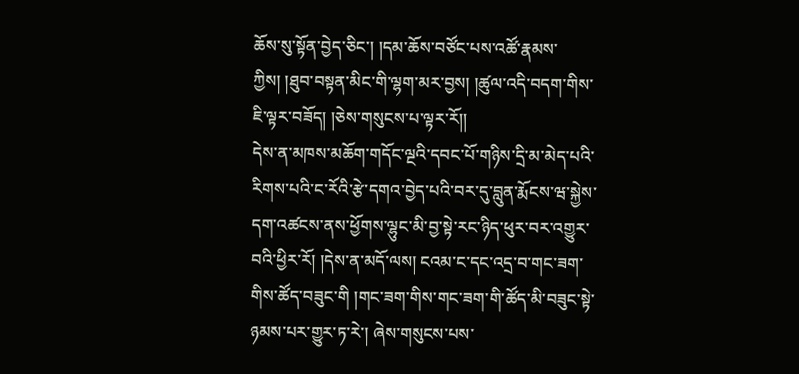ཆོས་སུ་སྟོན་བྱེད་ཅིང་། །དམ་ཆོས་བཙོང་པས་འཚོ་རྣམས་ཀྱིས། །ཐུབ་བསྟན་མིང་གི་ལྷག་མར་བྱས། །ཚུལ་འདི་བདག་གིས་ཇི་ལྟར་བཟོད། །ཅེས་གསུངས་པ་ལྟར་རོ།།
དེས་ན་མཁས་མཆོག་གདོང་ལྔའི་དབང་པོ་གཉིས་དྲི་མ་མེད་པའི་རིགས་པའི་ང་རོའི་རྩེ་དགའ་བྱེད་པའི་བར་དུ་བླུན་རྨོངས་ཝ་སྐྱེས་དག་འཚངས་ནས་ཕྱོགས་ལྷུང་མི་བྱ་སྟེ་རང་ཉིད་ཕུར་བར་འགྱུར་བའི་ཕྱིར་རོ། །དེས་ན་མདོ་ལས། ངའམ་ང་དང་འདྲ་བ་གང་ཟག་གིས་ཚོད་བཟུང་གི །གང་ཟག་གིས་གང་ཟག་གི་ཚོད་མི་བཟུང་སྟེ་ཉམས་པར་གྱུར་ཏ་རེ་། ཞེས་གསུངས་པས་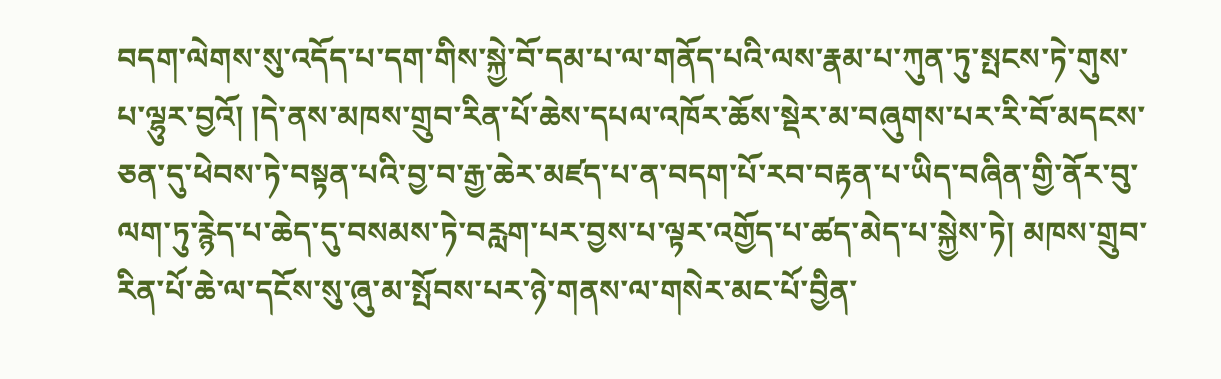བདག་ལེགས་སུ་འདོད་པ་དག་གིས་སྐྱེ་བོ་དམ་པ་ལ་གནོད་པའི་ལས་རྣམ་པ་ཀུན་ཏུ་སྤངས་ཏེ་གུས་པ་ལྷུར་བྱའོ། །དེ་ནས་མཁས་གྲུབ་རིན་པོ་ཆེས་དཔལ་འཁོར་ཆོས་སྡེར་མ་བཞུགས་པར་རི་བོ་མདངས་ཅན་དུ་ཕེབས་ཏེ་བསྟན་པའི་བྱ་བ་རྒྱ་ཆེར་མཛད་པ་ན་བདག་པོ་རབ་བརྟན་པ་ཡིད་བཞིན་གྱི་ནོར་བུ་ལག་ཏུ་རྙེད་པ་ཆེད་དུ་བསམས་ཏེ་བརླག་པར་བྱས་པ་ལྟར་འགྱོད་པ་ཚད་མེད་པ་སྐྱེས་ཏེ། མཁས་གྲུབ་རིན་པོ་ཆེ་ལ་དངོས་སུ་ཞུ་མ་སྤོབས་པར་ཉེ་གནས་ལ་གསེར་མང་པོ་བྱིན་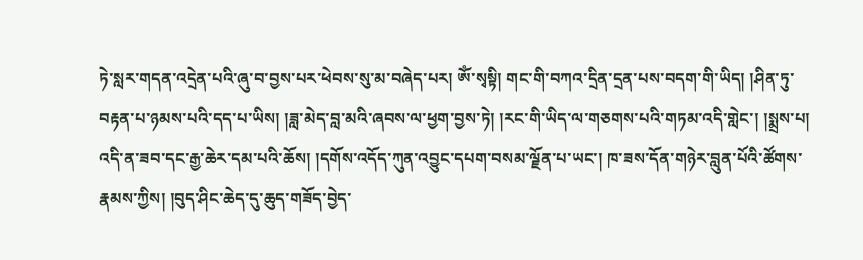ཏེ་སླར་གདན་འདྲེན་པའི་ཞུ་བ་བྱས་པར་ཕེབས་སུ་མ་བཞེད་པར། ཨོཾ་སྭསྟི། གང་གི་བཀའ་དྲིན་དྲན་པས་བདག་གི་ཡིད། །ཤིན་ཏུ་བརྟན་པ་ཉམས་པའི་དད་པ་ཡིས། །ཟླ་མེད་བླ་མའི་ཞབས་ལ་ཕྱག་བྱས་ཏེ། །རང་གི་ཡིད་ལ་གཅགས་པའི་གཏམ་འདི་གླེང་། །སྨྲས་པ། འདི་ན་ཟབ་དང་རྒྱ་ཆེར་དམ་པའི་ཆོས། །དགོས་འདོད་ཀུན་འབྱུང་དཔག་བསམ་ལྗོན་པ་ཡང་། ཁ་ཟས་དོན་གཉེར་བླུན་པོའི་ཚོགས་རྣམས་ཀྱིས། །བུད་ཤིང་ཆེད་དུ་ཆུད་གཟོད་བྱེད་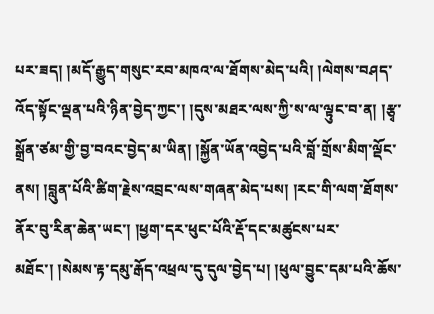པར་ཟད། །མདོ་རྒྱུད་གསུང་རབ་མཁའ་ལ་ཐོགས་མེད་པའི། །ལེགས་བཤད་འོད་སྟོང་ལྡན་པའི་ཉིན་བྱེད་ཀྱང་། །དུས་མཐར་ལས་ཀྱི་ས་ལ་ལྟུང་བ་ན། །རྩྭ་སྒྲོན་ཙམ་གྱི་བྱ་བའང་བྱེད་མ་ཡིན། །སྐྱོན་ཡོན་འབྱེད་པའི་བློ་གྲོས་མིག་ལྡོང་ནས། །བླུན་པོའི་ཚིག་རྗེས་འབྲང་ལས་གཞན་མེད་པས། །རང་གི་ལག་ཐོགས་ནོར་བུ་རིན་ཆེན་ཡང་། །ཕྱག་དར་ཕུང་པོའི་རྡོ་དང་མཚུངས་པར་མཐོང་། །སེམས་རྟ་དམུ་རྒོད་འཕྲལ་དུ་དུལ་བྱེད་པ། །ཕུལ་བྱུང་དམ་པའི་ཆོས་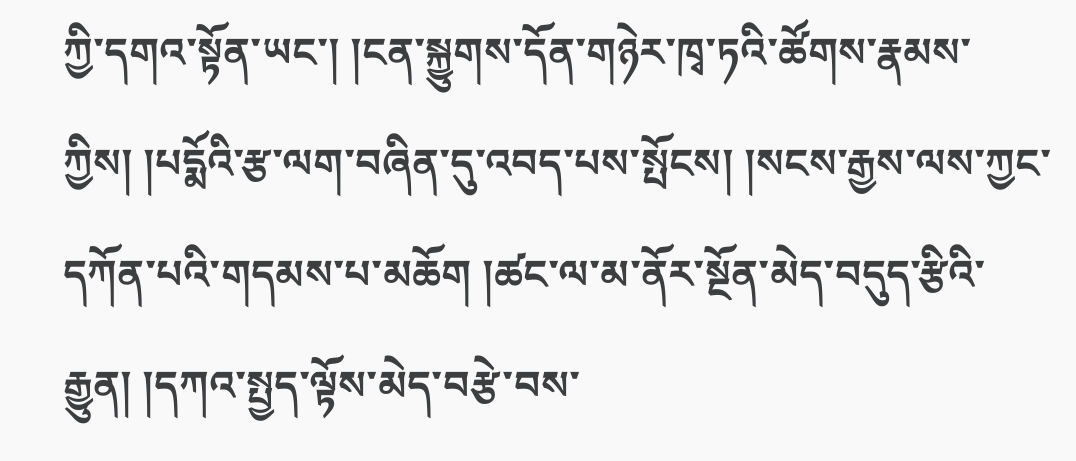ཀྱི་དགའ་སྟོན་ཡང་། །ངན་སྐྱུགས་དོན་གཉེར་ཁྭ་ཏའི་ཚོགས་རྣམས་ཀྱིས། །པདྨོའི་རྩ་ལག་བཞིན་དུ་འབད་པས་སྤོངས། །སངས་རྒྱས་ལས་ཀྱང་དཀོན་པའི་གདམས་པ་མཆོག །ཚང་ལ་མ་ནོར་སྔོན་མེད་བདུད་རྩིའི་རྒྱུན། །དཀའ་སྤྱད་ལྟོས་མེད་བརྩེ་བས་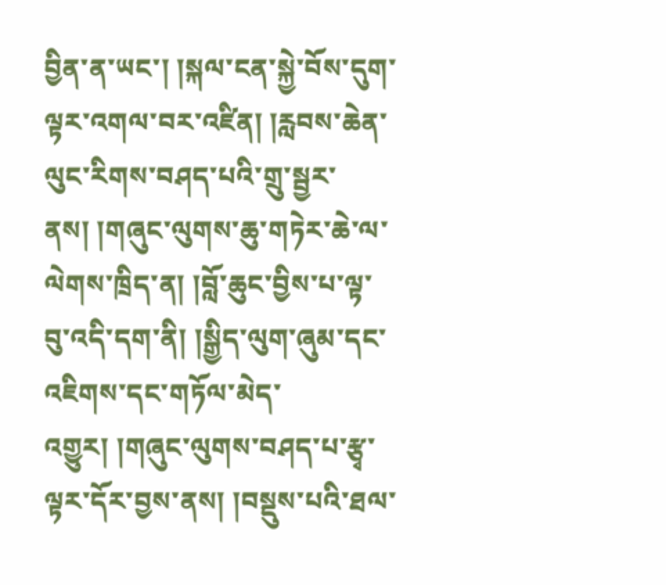བྱིན་ན་ཡང་། །སྐལ་ངན་སྐྱེ་བོས་དུག་ལྟར་འགལ་བར་འཛིན། །རླབས་ཆེན་ལུང་རིགས་བཤད་པའི་གྲུ་སྦྱར་ནས། །གཞུང་ལུགས་ཆུ་གཏེར་ཆེ་ལ་ལེགས་ཁྲིད་ན། །བློ་ཆུང་བྱིས་པ་ལྟ་བུ་འདི་དག་ནི། །སྒྱིད་ལུག་ཞུམ་དང་འཇིགས་དང་གཏོལ་མེད་འགྱུར། །གཞུང་ལུགས་བཤད་པ་རྩྭ་ལྟར་དོར་བྱས་ནས། །བསྡུས་པའི་ཐལ་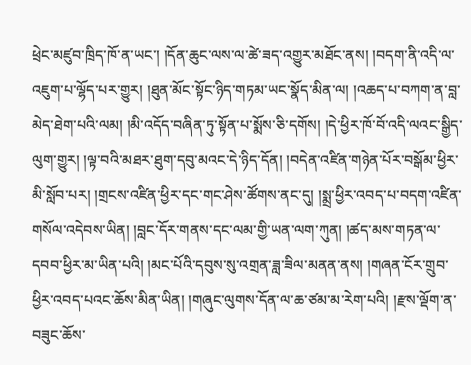ཕྲེང་མཛུབ་ཁྲིད་ཁོ་ན་ཡང་། །དོན་ཆུང་ལས་ལ་ཚེ་ཟད་འགྱུར་མཐོང་ནས། །བདག་ནི་འདི་ལ་འཇུག་པ་ལྷོད་པར་གྱུར། །ཐུན་མོང་སྟོང་ཉིད་གཏམ་ཡང་སྣོད་མིན་ལ། །འཆད་པ་བཀག་ན་བླ་མེད་ཐེག་པའི་ལམ། །མི་འདོད་བཞིན་ཏུ་སྟོན་པ་སྨོས་ཅི་དགོས། །དེ་ཕྱིར་ཁོ་བོ་འདི་ལའང་སྒྱིད་ལུག་གྱུར། །ལྟ་བའི་མཐར་ཐུག་དབུ་མའང་དེ་ཉིད་དོན། །བདེན་འཛིན་གཉེན་པོར་བསྒོམ་ཕྱིར་མི་སློབ་པར། །གྲངས་འཛིན་ཕྱིར་དང་གང་ཤེས་ཚོགས་ནང་དུ། །སྨྲ་ཕྱིར་འབད་པ་བདག་འཛིན་གསོལ་འདེབས་ཡིན། །བླང་དོར་གནས་དང་ལམ་གྱི་ཡན་ལག་ཀུན། །ཚད་མས་གཏན་ལ་དབབ་ཕྱིར་མ་ཡིན་པའི། །མང་པོའི་དབུས་སུ་འགྲན་ཟླ་ཟིལ་མནན་ནས། །གཞན་ངོར་གྲུབ་ཕྱིར་འབད་པའང་ཆོས་མིན་ཡིན། །གཞུང་ལུགས་དོན་ལ་ཆ་ཙམ་མ་རེག་པའི། །རྫས་ལྡོག་ན་བཟུང་ཆོས་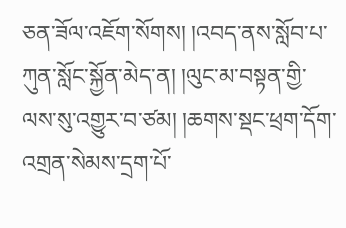ཅན་ཟོལ་འཇོག་སོགས། །འབད་ནས་སློབ་པ་ཀུན་སློང་སྐྱོན་མེད་ན། །ལུང་མ་བསྟན་གྱི་ལས་སུ་འགྱུར་བ་ཙམ། །ཆགས་སྡང་ཕྲག་དོག་འགྲན་སེམས་དྲག་པོ་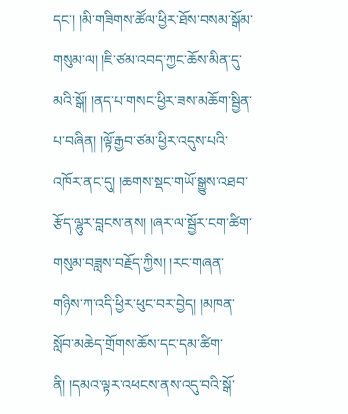དང་། །མི་གཟིགས་ཚོལ་ཕྱིར་ཐོས་བསམ་སྒོམ་གསུམ་ལ། །ཇི་ཙམ་འབད་ཀྱང་ཆོས་མིན་དུ་མའི་སྒོ། །ནད་པ་གསང་ཕྱིར་ཟས་མཆོག་སྦྱིན་པ་བཞིན། །ལྟོ་རྒྱབ་ཙམ་ཕྱིར་འདུས་པའི་འཁོར་ནང་དུ། །ཆགས་སྡང་གཡོ་སྒྱུས་འཐབ་རྩོད་ལྷུར་བླངས་ནས། །ཞར་ལ་སྦྱོར་ངག་ཚིག་གསུམ་བཟླས་བརྗོད་ཀྱིས། །རང་གཞན་གཉིས་ཀ་འདི་ཕྱིར་ཕུང་བར་བྱེད། །མཁན་སློབ་མཆེད་གྲོགས་ཆོས་དང་དམ་ཚིག་ནི། །དམའ་ལྟར་འཕངས་ནས་འདུ་བའི་སྒོ་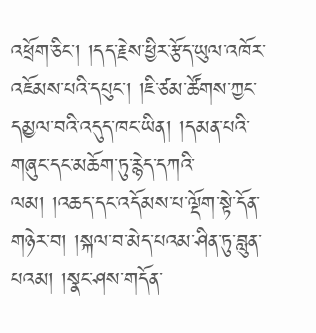འཕྲོག་ཅིང་། །དད་རྗེས་ཕྱིར་རྩོད་ཡུལ་འཁོར་འཇོམས་པའི་དཔུང་། །ཇི་ཙམ་ཚོགས་ཀྱང་དམྱལ་བའི་འདུད་ཁང་ཡིན། །དམན་པའི་གཞུང་དང་མཆོག་ཏུ་རྙེད་དཀའི་ལམ། །འཆད་དང་འདོམས་པ་ལྡོག་སྟེ་དོན་གཉེར་བ། །སྐལ་བ་མེད་པའམ་ཤིན་ཏུ་བླུན་པའམ། །སྣང་ཤས་གདོན་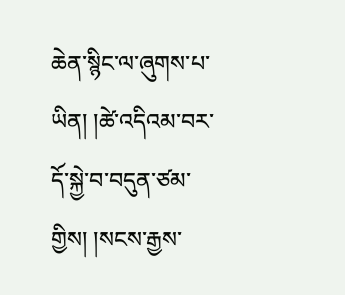ཆེན་སྙིང་ལ་ཞུགས་པ་ཡིན། །ཚེ་འདིའམ་བར་དོ་སྐྱེ་བ་བདུན་ཙམ་གྱིས། །སངས་རྒྱས་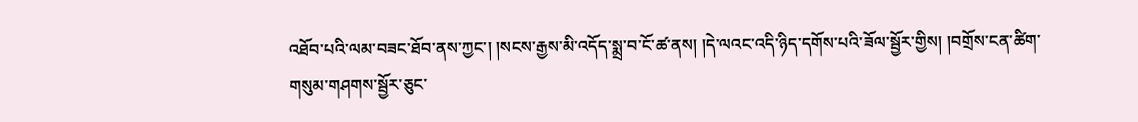འཐོབ་པའི་ལམ་བཟང་ཐོབ་ནས་ཀྱང་། །སངས་རྒྱས་མི་འདོད་སྨྲ་བ་ངོ་ཚ་ནས། །དེ་ལའང་འདི་ཉིད་དགོས་པའི་ཟོལ་སྦྱོར་གྱིས། །བགྲོས་ངན་ཚིག་གསུམ་གཤགས་སྦྱོར་ཅུང་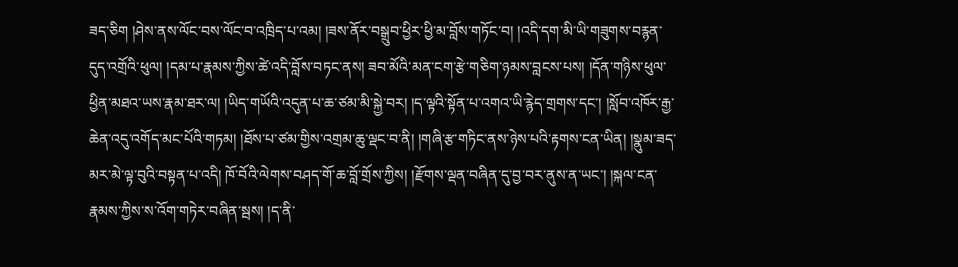ཟད་ཅིག །ཤེས་ནས་ལོང་བས་ལོང་བ་འཁྲིད་པ་འམ། །ཟས་ནོར་བསྒྲུབ་ཕྱིར་ཕྱི་མ་བློས་གཏོང་བ། །འདི་དག་མི་ཡི་གཟུགས་བརྙན་དུད་འགྲོའི་ཕུལ། །དམ་པ་རྣམས་ཀྱིས་ཚེ་འདི་བློས་བཏང་ནས། ཟབ་མོའི་མན་ངག་རྩེ་གཅིག་ཉམས་བླངས་པས། །དོན་གཉིས་ཕུལ་ཕྱིན་མཐའ་ཡས་རྣམ་ཐར་ལ། །ཡིད་གཡོའི་འདུན་པ་ཆ་ཙམ་མི་སྐྱེ་བར། །ད་ལྟའི་སྟོན་པ་འགའ་ཡི་རྙེད་གྲགས་དང་། །སློབ་འཁོར་རྒྱ་ཆེན་འདུ་འགོད་མང་པོའི་གཏམ། །ཐོས་པ་ཙམ་གྱིས་འགྲམ་ཆུ་ལྡང་བ་ནི། །གཞི་རྩ་གཏིང་ནས་ཉེས་པའི་རྟགས་ངན་ཡིན། །སྣུམ་ཟད་མར་མེ་ལྟ་བུའི་བསྟན་པ་འདི། ཁོ་བོའི་ལེགས་བཤད་གོ་ཆ་བློ་གྲོས་ཀྱིས། །རྫོགས་ལྡན་བཞིན་དུ་བྱ་བར་ནུས་ན་ཡང་། །སྐལ་ངན་རྣམས་ཀྱིས་ས་འོག་གཏེར་བཞིན་སྦས། །ད་ནི་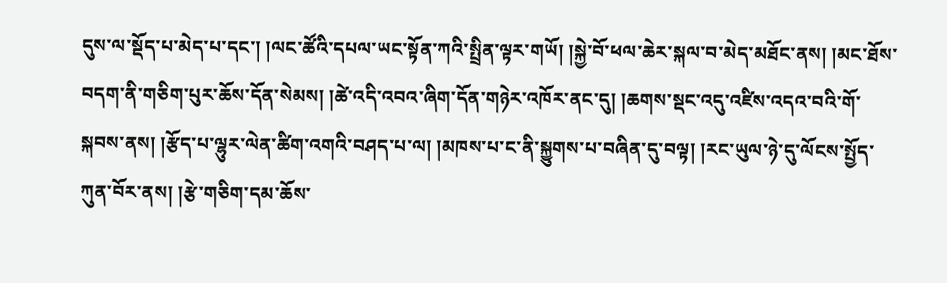དུས་ལ་སྡོད་པ་མེད་པ་དང་། །ལང་ཚོའི་དཔལ་ཡང་སྟོན་ཀའི་སྤྲིན་ལྟར་གཡོ། །སྐྱེ་བོ་ཕལ་ཆེར་སྐལ་བ་མེད་མཐོང་ནས། །མང་ཐོས་བདག་ནི་གཅིག་པུར་ཆོས་དོན་སེམས། །ཚེ་འདི་འབའ་ཞིག་དོན་གཉེར་འཁོར་ནང་དུ། །ཆགས་སྡང་འདུ་འཛིས་འདའ་བའི་གོ་སྐབས་ནས། །རྩོད་པ་ལྷུར་ལེན་ཚིག་འགའི་བཤད་པ་ལ། །མཁས་པ་ང་ནི་སྐྱུགས་པ་བཞིན་དུ་བལྟ། །རང་ཡུལ་ཉེ་དུ་ལོངས་སྤྱོད་ཀུན་བོར་ནས། །རྩེ་གཅིག་དམ་ཆོས་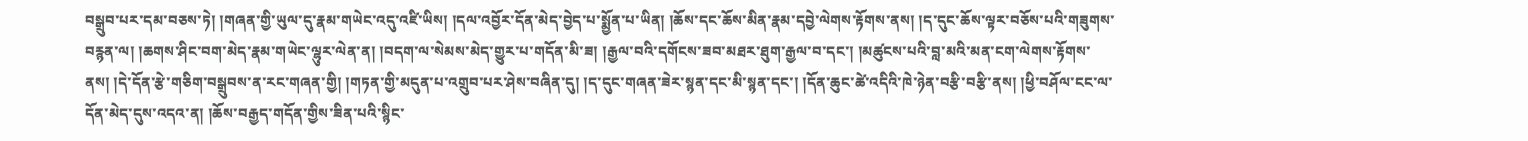བསྒྲུབ་པར་དམ་བཅས་ཏེ། །གཞན་གྱི་ཡུལ་དུ་རྣམ་གཡེང་འདུ་འཛི་ཡིས། །དལ་འབྱོར་དོན་མེད་བྱེད་པ་སྨྱོན་པ་ཡིན། །ཆོས་དང་ཆོས་མིན་རྣམ་དབྱེ་ལེགས་རྟོགས་ནས། །ད་དུང་ཆོས་ལྟར་བཅོས་པའི་གཟུགས་བརྙན་ལ། །ཆགས་ཤིང་བག་མེད་རྣམ་གཡེང་ལྷུར་ལེན་ན། །བདག་ལ་སེམས་མེད་གྱུར་པ་གདོན་མི་ཟ། །རྒྱལ་བའི་དགོངས་ཟབ་མཐར་ཐུག་རྒྱལ་བ་དང་། །མཚུངས་པའི་བླ་མའི་མན་ངག་ལེགས་རྟོགས་ནས། །དེ་དོན་རྩེ་གཅིག་བསྒྲུབས་ན་རང་གཞན་གྱི། །གཏན་གྱི་མདུན་པ་འགྲུབ་པར་ཤེས་བཞིན་དུ། །ད་དུང་གཞན་ཟེར་སྙན་དང་མི་སྙན་དང་། །དོན་ཆུང་ཚེ་འདིའི་ཁེ་ཉེན་བརྩི་བརྩི་ནས། །ཕྱི་བཤོལ་ངང་ལ་དོན་མེད་དུས་འདའ་ན། །ཆོས་བརྒྱད་གདོན་གྱིས་ཟིན་པའི་སྙིང་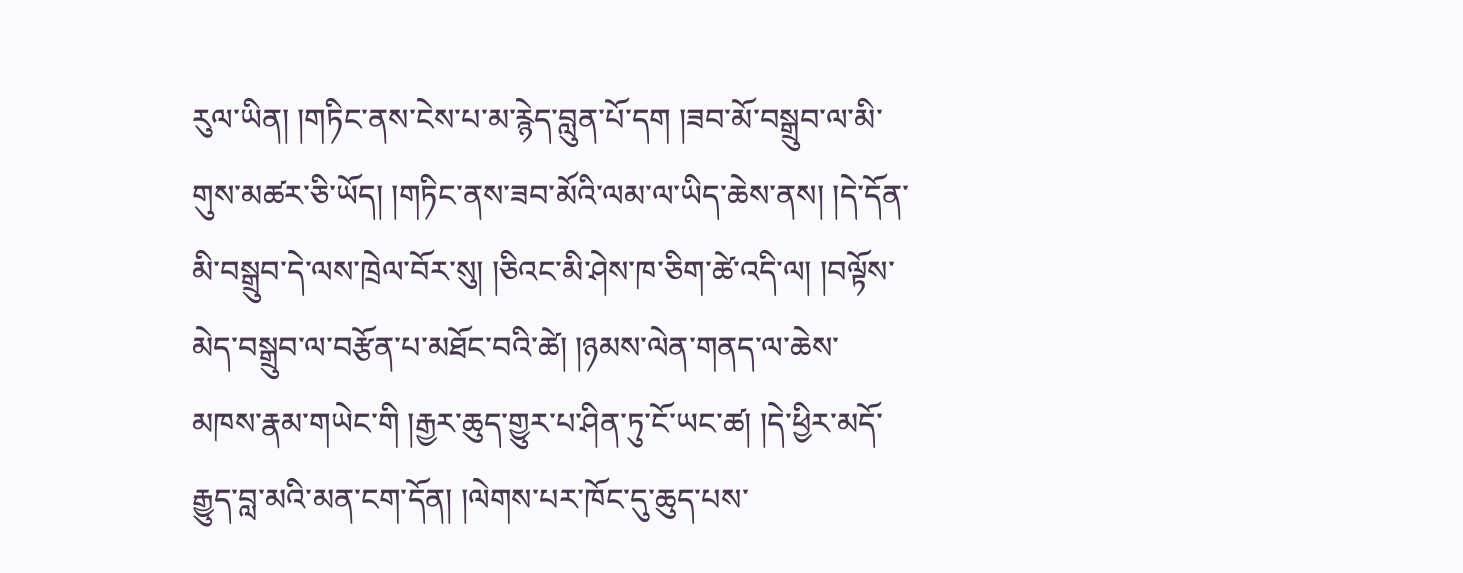རུལ་ཡིན། །གཏིང་ནས་ངེས་པ་མ་རྙེད་བླུན་པོ་དག །ཟབ་མོ་བསྒྲུབ་ལ་མི་གུས་མཚར་ཅི་ཡོད། །གཏིང་ནས་ཟབ་མོའི་ལམ་ལ་ཡིད་ཆེས་ནས། །དེ་དོན་མི་བསྒྲུབ་དེ་ལས་ཁྲེལ་བོར་སུ། །ཅིའང་མི་ཤེས་ཁ་ཅིག་ཚེ་འདི་ལ། །བལྟོས་མེད་བསྒྲུབ་ལ་བརྩོན་པ་མཐོང་བའི་ཚེ། །ཉམས་ལེན་གནད་ལ་ཆེས་མཁས་རྣམ་གཡེང་གི །རྒྱར་ཆུད་གྱུར་པ་ཤིན་ཏུ་ངོ་ཡང་ཚ། །དེ་ཕྱིར་མདོ་རྒྱུད་བླ་མའི་མན་ངག་དོན། །ལེགས་པར་ཁོང་དུ་ཆུད་པས་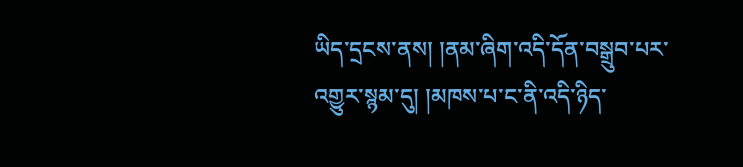ཡིད་དྲངས་ནས། །ནམ་ཞིག་འདི་དོན་བསྒྲུབ་པར་འགྱུར་སྙམ་དུ། །མཁས་པ་ང་ནི་འདི་ཉིད་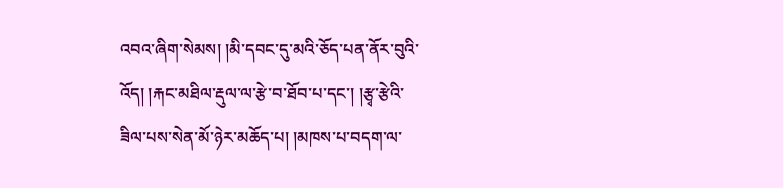འབའ་ཞིག་སེམས། །མི་དབང་དུ་མའི་ཅོད་པན་ནོར་བུའི་འོད། །རྐང་མཐིལ་རྡུལ་ལ་རྩེ་བ་ཐོབ་པ་དང་། །རྩྭ་རྩེའི་ཟིལ་པས་སེན་མོ་ཉེར་མཆོད་པ། །མཁས་པ་བདག་ལ་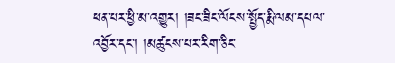ཕན་པར་ཕྱི་མ་འགྱུར། །ཟང་ཟིང་ལོངས་སྤྱོད་རྨི་ལམ་དཔལ་འབྱོར་དང་། །མཚུངས་པར་རིག་ཅིང་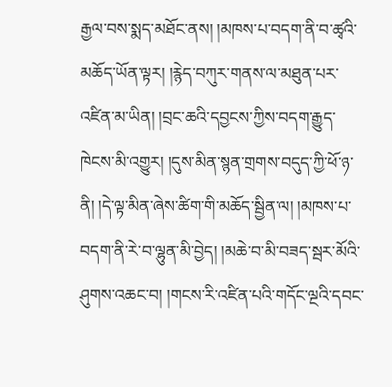རྒྱལ་བས་སྨད་མཐོང་ནས། །མཁས་པ་བདག་ནི་བ་ཚྭའི་མཆོད་ཡོན་ལྟར། །རྙེད་བཀུར་གནས་ལ་མཐུན་པར་འཛིན་མ་ཡིན། །བྲང་ཆའི་དབྱངས་ཀྱིས་བདག་རྒྱུད་ཁེངས་མི་འགྱུར། །དུས་མིན་སྙན་གྲགས་བདུད་ཀྱི་ཕོ་ཉ་ནི། །དེ་ལྟ་མིན་ཞེས་ཚིག་གི་མཆོད་སྦྱིན་ལ། །མཁས་པ་བདག་ནི་རེ་བ་ལྷུན་མི་བྱེད། །མཆེ་བ་མི་བཟད་སྦར་མོའི་ཤུགས་འཆང་བ། །གངས་རི་འཛིན་པའི་གདོང་ལྔའི་དབང་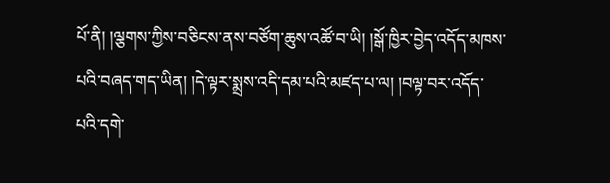པོ་ནི། །ལྕགས་ཀྱིས་བཅིངས་ནས་བཙོག་ཆུས་འཚོ་བ་ཡི། །སྒོ་ཁྱིར་བྱེད་འདོད་མཁས་པའི་བཞད་གད་ཡིན། །དེ་ལྟར་སྨྲས་འདི་དམ་པའི་མཛད་པ་ལ། །བལྟ་བར་འདོད་པའི་དགེ་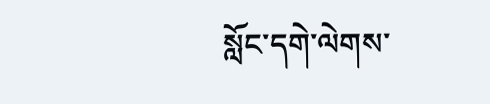སློང་དགེ་ལེགས་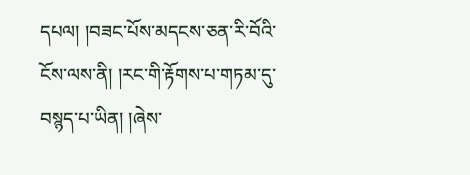དཔལ། །བཟང་པོས་མདངས་ཅན་རི་བོའི་ངོས་ལས་ནི། །རང་གི་རྟོགས་པ་གཏམ་དུ་བསྙད་པ་ཡིན། །ཞེས་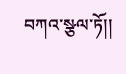བཀའ་སྩལ་ཏོ།།